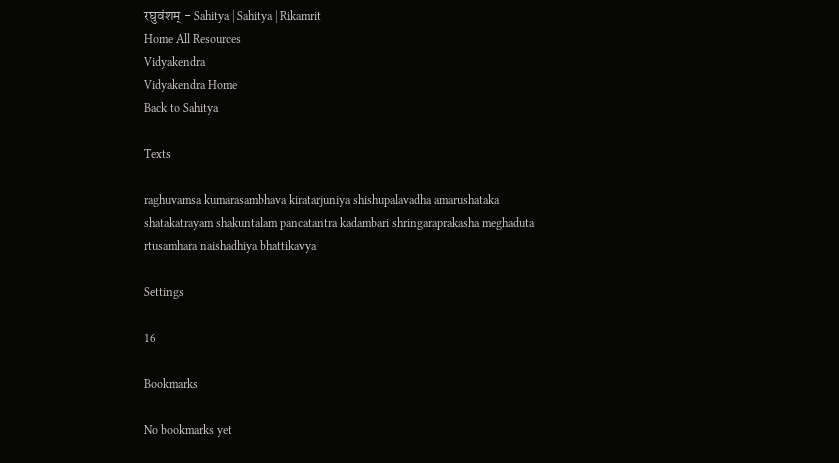रघुवंशम् - Sahitya | Sahitya | Rikamrit
Home All Resources
Vidyakendra
Vidyakendra Home
Back to Sahitya

Texts

raghuvamsa kumarasambhava kiratarjuniya shishupalavadha amarushataka shatakatrayam shakuntalam pancatantra kadambari shringaraprakasha meghaduta rtusamhara naishadhiya bhattikavya

Settings

16

Bookmarks

No bookmarks yet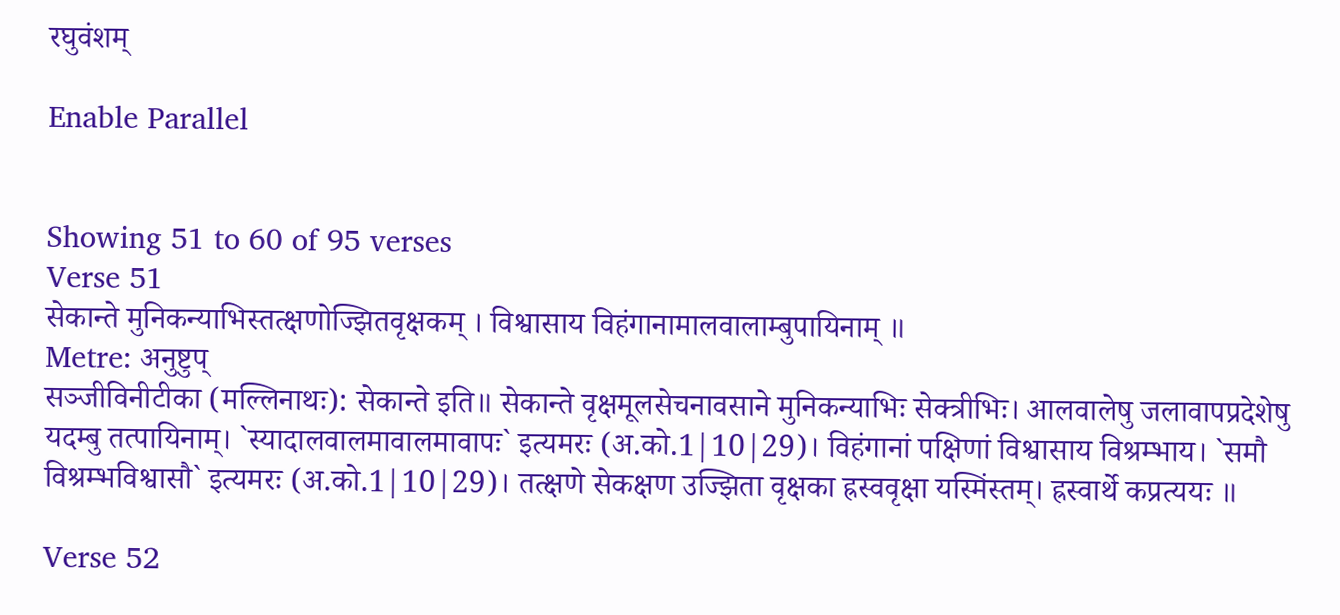रघुवंशम्

Enable Parallel


Showing 51 to 60 of 95 verses
Verse 51
सेकान्ते मुनिकन्याभिस्तत्क्षणोज्झितवृक्षकम् । विश्वासाय विहंगानामालवालाम्बुपायिनाम् ॥
Metre: अनुष्टुप्
सञ्जीविनीटीका (मल्लिनाथः): सेकान्ते इति॥ सेकान्ते वृक्षमूलसेचनावसाने मुनिकन्याभिः सेक्त्रीभिः। आलवालेषु जलावापप्रदेशेषु यदम्बु तत्पायिनाम्। `स्यादालवालमावालमावापः` इत्यमरः (अ.को.1|10|29)। विहंगानां पक्षिणां विश्वासाय विश्रम्भाय। `समौ विश्रम्भविश्वासौ` इत्यमरः (अ.को.1|10|29)। तत्क्षणे सेकक्षण उज्झिता वृक्षका ह्रस्ववृक्षा यस्मिंस्तम्। ह्रस्वार्थे कप्रत्ययः ॥

Verse 52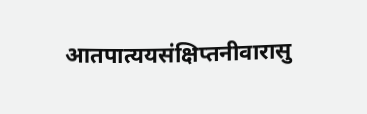आतपात्ययसंक्षिप्तनीवारासु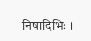निषादिभिः ।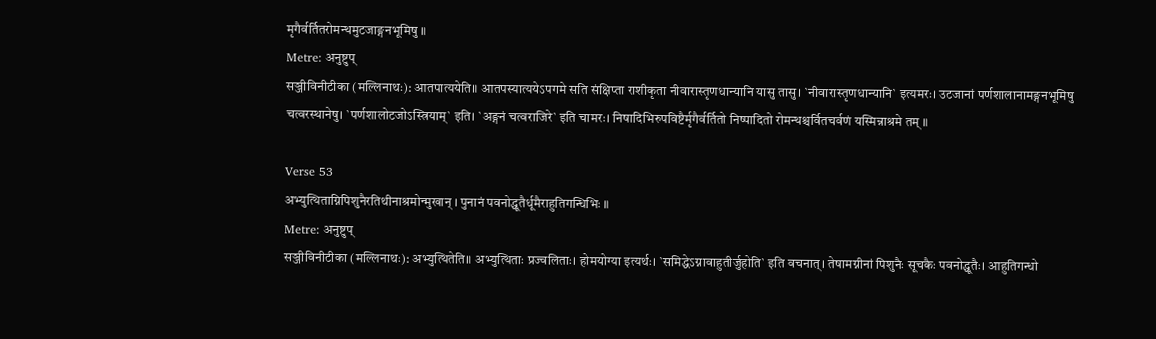मृगैर्वर्तितरोमन्थमुटजाङ्गनभूमिषु ॥
Metre: अनुष्टुप्
सञ्जीविनीटीका (मल्लिनाथः): आतपात्ययेति॥ आतपस्यात्ययेऽपगमे सति संक्षिप्ता राशीकृता नीवारास्तृणधान्यानि यासु तासु। `नीवारास्तृणधान्यानि` इत्यमरः। उटजानां पर्णशालानामङ्गनभूमिषु चत्वरस्थानेषु। `पर्णशालोटजोऽस्त्रियाम्` इति। `अङ्गनं चत्वराजिरे` इति चामरः। निषादिभिरुपविष्टैर्मृगैर्वर्तितो निष्पादितो रोमन्थश्चर्वितचर्वणं यस्मिन्नाश्रमे तम् ॥

Verse 53
अभ्युत्थिताग्निपिशुनैरतिथीनाश्रमोन्मुखान् । पुनानं पवनोद्धूतैर्धूमैराहुतिगन्धिभिः ॥
Metre: अनुष्टुप्
सञ्जीविनीटीका (मल्लिनाथः): अभ्युत्थितेति॥ अभ्युत्थिताः प्रज्वलिताः। होमयोग्या इत्यर्थः। `समिद्धेऽग्नावाहुतीर्जुहोति` इति वचनात्। तेषामग्नीनां पिशुनैः सूचकैः पवनोद्धूतैः। आहुतिगन्धो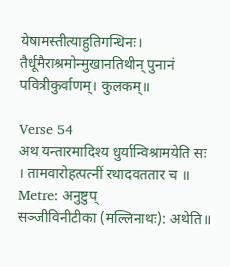येषामस्तीत्याहुतिगन्धिनः। तैर्धूमैराश्रमोन्मुखानतिथीन् पुनानं पवित्रीकुर्वाणम्। कुलकम्॥

Verse 54
अथ यन्तारमादिश्य धुर्यान्विश्रामयेति सः । तामवारोहत्पत्नीं रथादवततार च ॥
Metre: अनुष्टुप्
सञ्जीविनीटीका (मल्लिनाथः): अथेति॥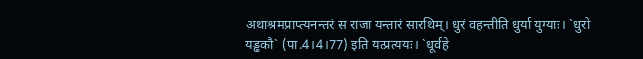अथाश्रमप्राप्त्यनन्तरं स राजा यन्तारं सारथिम्। धुरं वहन्तीति धुर्या युग्याः। `धुरो यड्ढकौ` (पा.4।4।77) इति यत्प्रत्ययः। `धूर्वहे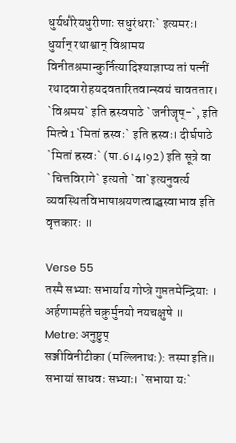धुर्यधौरेयधुरीणाः सधुरंधराः` इत्यमरः। धुर्यान् रथाश्वान् विश्रामय विनीतश्रमान्कुर्नित्यादिश्याज्ञाप्य तां पत्नीं रथादवारोहयदवतारितवान्स्वयं चावततार। `विश्रमय` इति ह्रस्वपाठे `जनीजॄष्-`, इति मित्वे 1`मितां ह्रस्वः` इति ह्रस्वः। दीर्घपाठे `मितां ह्रस्वः` (पा.6।4।92) इति सूत्रे वा `चित्तविरागे` इत्यतो `वा`इत्यनुवर्त्य व्यवस्थितविभाषाश्रयणत्वाद्ध्रस्वाभाव इति वृत्तकारः ॥

Verse 55
तस्मै सभ्याः सभार्याय गोप्त्रे गुप्ततमेन्द्रियाः । अर्हणामर्हते चक्रुर्मुनयो नयचक्षुषे ॥
Metre: अनुष्टुप्
सञ्जीविनीटीका (मल्लिनाथः): तस्मा इति॥ सभायां साधवः सभ्याः। `सभाया यः`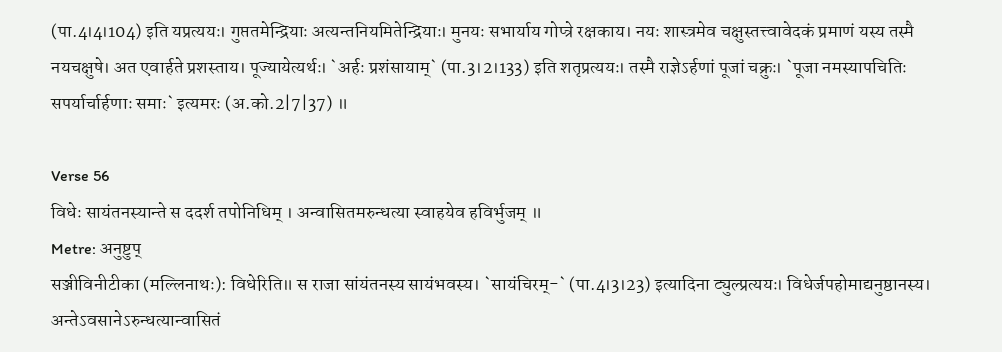(पा.4।4।104) इति यप्रत्ययः। गुप्ततमेन्द्रियाः अत्यन्तनियमितेन्द्रियाः। मुनयः सभार्याय गोप्त्रे रक्षकाय। नयः शास्त्रमेव चक्षुस्तत्त्वावेदकं प्रमाणं यस्य तस्मै नयचक्षुषे। अत एवार्हते प्रशस्ताय। पूज्यायेत्यर्थः। `अर्हः प्रशंसायाम्` (पा.3।2।133) इति शतृप्रत्ययः। तस्मै राज्ञेऽर्हणां पूजां चक्रुः। `पूजा नमस्यापचितिः सपर्यार्चार्हणाः समाः` इत्यमरः (अ.को.2|7|37) ॥

Verse 56
विधेः सायंतनस्यान्ते स ददर्श तपोनिधिम् । अन्वासितमरुन्धत्या स्वाहयेव हविर्भुजम् ॥
Metre: अनुष्टुप्
सञ्जीविनीटीका (मल्लिनाथः): विधेरिति॥ स राजा सांयंतनस्य सायंभवस्य। `सायंचिरम्-` (पा.4।3।23) इत्यादिना ट्युल्प्रत्ययः। विधेर्जपहोमाद्यनुष्ठानस्य। अन्तेऽवसानेऽरुन्धत्यान्वासितं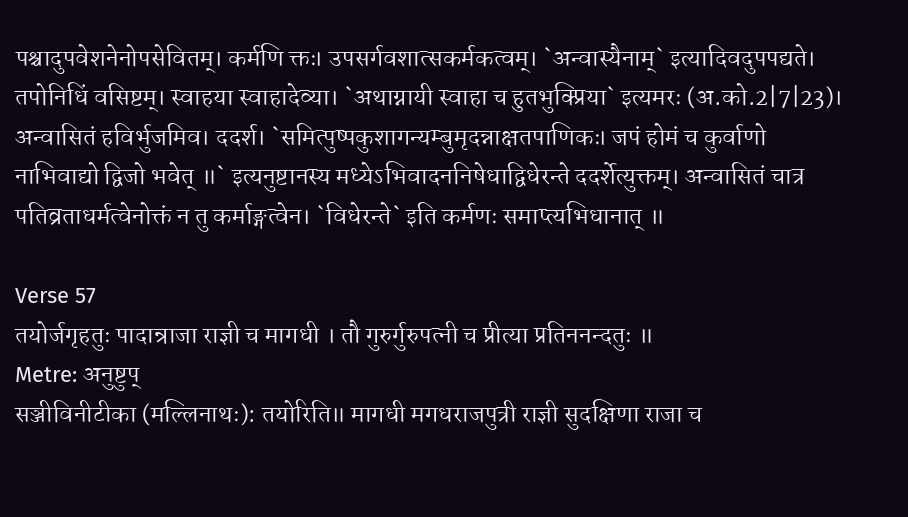पश्चादुपवेशनेनोपसेवितम्। कर्मणि क्तः। उपसर्गवशात्सकर्मकत्वम्। `अन्वास्यैनाम्` इत्यादिवदुपपद्यते। तपोनिधिं वसिष्टम्। स्वाहया स्वाहादेव्या। `अथाग्नायी स्वाहा च हुतभुक्प्रिया` इत्यमरः (अ.को.2|7|23)। अन्वासितं हविर्भुजमिव। ददर्श। `समित्पुष्पकुशागन्यम्बुमृदन्नाक्षतपाणिकः। जपं होमं च कुर्वाणो नाभिवाद्यो द्विजो भवेत् ॥` इत्यनुष्टानस्य मध्येऽभिवादननिषेधाद्विधेरन्ते ददर्शेत्युक्तम्। अन्वासितं चात्र पतिव्रताधर्मत्वेनोक्तं न तु कर्माङ्गत्वेन। `विधेरन्ते` इति कर्मणः समाप्त्यभिधानात् ॥

Verse 57
तयोर्जगृहतुः पादान्राजा राज्ञी च मागधी । तौ गुरुर्गुरुपत्नी च प्रीत्या प्रतिननन्दतुः ॥
Metre: अनुष्टुप्
सञ्जीविनीटीका (मल्लिनाथः): तयोरिति॥ मागधी मगधराजपुत्री राज्ञी सुदक्षिणा राजा च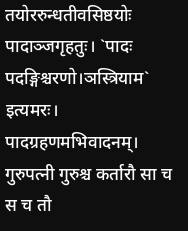तयोररुन्धतीवसिष्ठयोः पादाञ्जगृहतुः। `पादः पदङ्गिश्चरणो।ञस्त्रियाम` इत्यमरः। पादग्रहणमभिवादनम्। गुरुपत्नी गुरुश्च कर्तारौ सा च स च तौ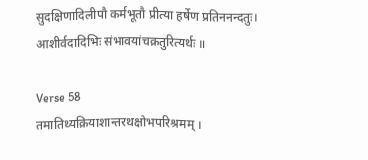सुदक्षिणादिलीपौ कर्मभूतौ प्रीत्या हर्षेण प्रतिननन्दतुः। आशीर्वदादिभिः संभावयांचक्रतुरित्यर्थः ॥

Verse 58
तमातिथ्यक्रियाशान्तरथक्षोभपरिश्रमम् ।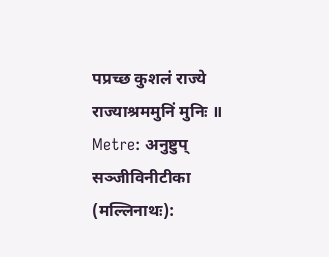पप्रच्छ कुशलं राज्ये राज्याश्रममुनिं मुनिः ॥
Metre: अनुष्टुप्
सञ्जीविनीटीका (मल्लिनाथः):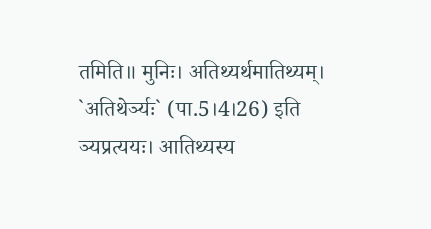तमिति॥ मुनिः। अतिथ्यर्थमातिथ्यम्। `अतिथेर्ञ्यः` (पा.5।4।26) इति ञ्यप्रत्ययः। आतिथ्यस्य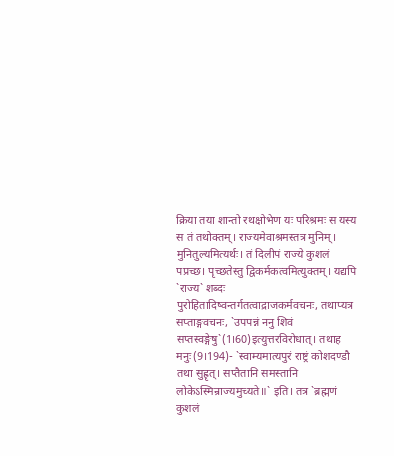क्रिया तया शान्तो रथक्षोभेण यः परिश्रमः स यस्य स तं तथोक्तम्। राज्यमेवाश्रमस्तत्र मुनिम्। मुनितुल्यमित्यर्थः। तं दिलीपं राज्ये कुशलं पप्रच्छ। पृच्छतेस्तु द्विकर्मकत्वमित्युक्तम्। यद्यपि `राज्य` शब्दः पुरोहितादिष्वन्तर्गतत्वाद्राजकर्मवचनः, तथाप्यत्र सप्ताङ्गवचनः, `उपपन्नं ननु शिवं सप्तस्वङ्गेषु`(1।60)इत्युत्तरविरोधात्। तथाह मनुः(9।194)- `स्वाम्यमात्यपुरं राष्ट्रं कोशदण्डौ तथा सुह्रृत्। सप्तैतानि समस्तानि लोकेऽस्मिन्राज्यमुच्यते॥` इति। तत्र `ब्रह्मणं कुशलं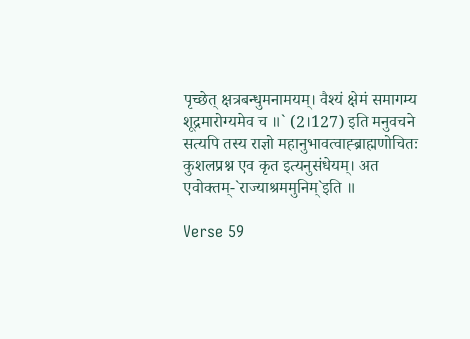पृच्छेत् क्षत्रबन्धुमनामयम्। वैश्यं क्षेमं समागम्य शूद्रमारोग्यमेव च ॥` (2।127) इति मनुवचने सत्यपि तस्य राज्ञो महानुभावत्वाह्ब्राह्मणोचितः कुशलप्रश्न एव कृत इत्यनुसंधेयम्। अत एवोक्तम्-`राज्याश्रममुनिम्`इति ॥

Verse 59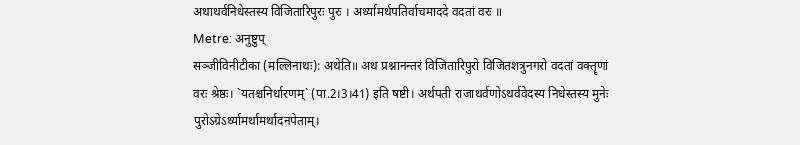अथाथर्वनिधेस्तस्य विजितारिपुरः पुरः । अर्थ्यामर्थपतिर्वाचमाददे वदतां वरः ॥
Metre: अनुष्टुप्
सञ्जीविनीटीका (मल्लिनाथः): अथेति॥ अथ प्रश्नानन्तरं विजितारिपुरो विजितशत्रुनगरो वदतां वक्तॄणां वरः श्रेष्ठः। `यतश्चनिर्धारणम्` (पा.2।3।41) इति षष्टी। अर्थपती राजाथर्वणोऽथर्ववेदस्य निधेस्तस्य मुनेः पुरोऽग्रेऽर्थ्यामर्थामर्थादनपेताम्।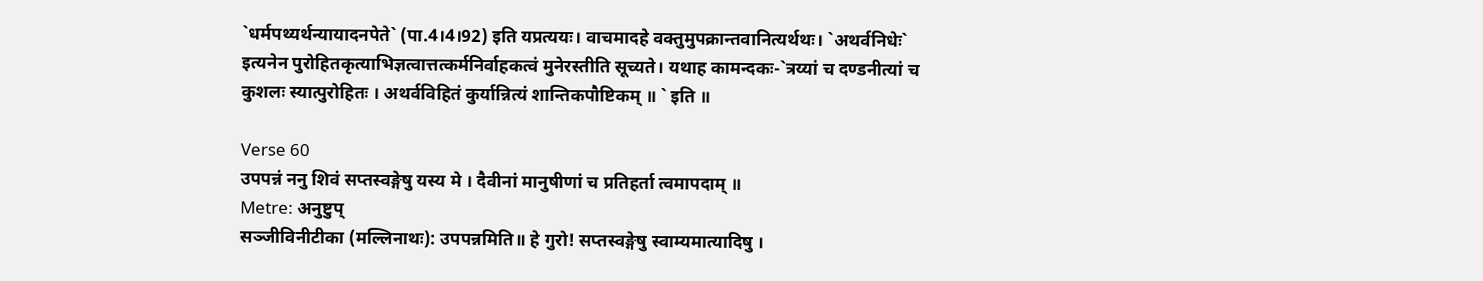`धर्मपथ्यर्थन्यायादनपेते` (पा.4।4।92) इति यप्रत्ययः। वाचमादहे वक्तुमुपक्रान्तवानित्यर्थथः। `अथर्वनिधेः` इत्यनेन पुरोहितकृत्याभिज्ञत्वात्तत्कर्मनिर्वाहकत्वं मुनेरस्तीति सूच्यते। यथाह कामन्दकः-`त्रय्यां च दण्डनीत्यां च कुशलः स्यात्पुरोहितः । अथर्वविहितं कुर्यान्नित्यं शान्तिकपौष्टिकम् ॥ ` इति ॥

Verse 60
उपपन्नं ननु शिवं सप्तस्वङ्गेषु यस्य मे । दैवीनां मानुषीणां च प्रतिहर्ता त्वमापदाम् ॥
Metre: अनुष्टुप्
सञ्जीविनीटीका (मल्लिनाथः): उपपन्नमिति॥ हे गुरो! सप्तस्वङ्गेषु स्वाम्यमात्यादिषु ।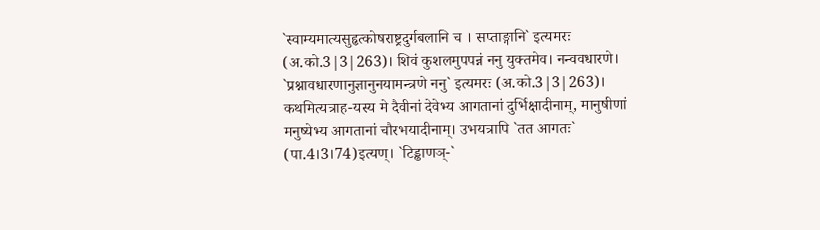`स्वाम्यमात्यसुहृत्कोषराष्ट्रदुर्गबलानि च । सप्ताङ्गानि` इत्यमरः (अ.को.3|3|263)। शिवं कुशलमुपपन्नं ननु युक्तमेव। नन्ववधारणे। `प्रश्नावधारणानुज्ञानुनयामन्त्रणे ननु` इत्यमरः (अ.को.3|3|263)। कथमित्यत्राह-यस्य मे दैवीनां देवेभ्य आगतानां दुर्भिक्षादीनाम्, मानुषीणां मनुष्येभ्य आगतानां चौरभयादीनाम्। उभयत्रापि `तत आगतः` (पा.4।3।74)इत्यण्। `टिड्ढाणञ्-`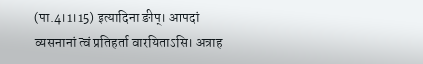(पा.4।1।15) इत्यादिना ङीप्। आपदां व्यसनानां त्वं प्रतिहर्ता वारयिताऽसि। अत्राह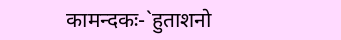कामन्दकः-`हुताशनो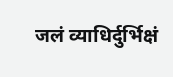जलं व्याधिर्दुर्भिक्षं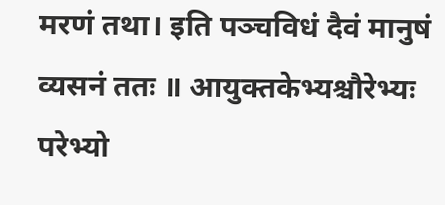मरणं तथा। इति पञ्चविधं दैवं मानुषं व्यसनं ततः ॥ आयुक्तकेभ्यश्चौरेभ्यः परेभ्यो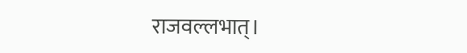राजवल्लभात्।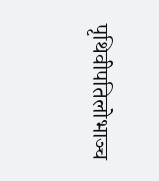पृथिवीपतिलोभाञ्च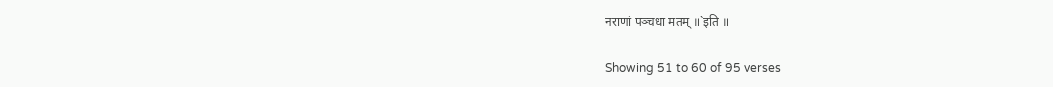नराणां पञ्चधा मतम् ॥`इति ॥

Showing 51 to 60 of 95 verses